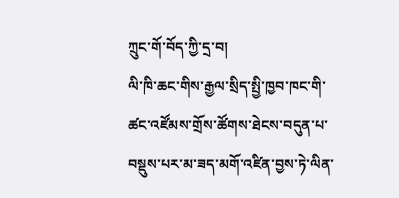ཀྲུང་གོ་བོད་ཀྱི་དྲ་བ།
ལི་ཁི་ཆང་གིས་རྒྱལ་སྲིད་སྤྱི་ཁྱབ་ཁང་གི་ཚང་འཛོམས་གྲོས་ཚོགས་ཐེངས་བདུན་པ་བསྡུས་པར་མ་ཟད་མགོ་འཛིན་བྱས་ཏེ་ལིན་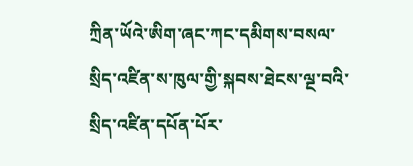ཀྲིན་ཡོའེ་ཨིག་ཞང་ཀང་དམིགས་བསལ་སྲིད་འཛིན་ས་ཁུལ་གྱི་སྐབས་ཐེངས་ལྔ་བའི་སྲིད་འཛིན་དཔོན་པོར་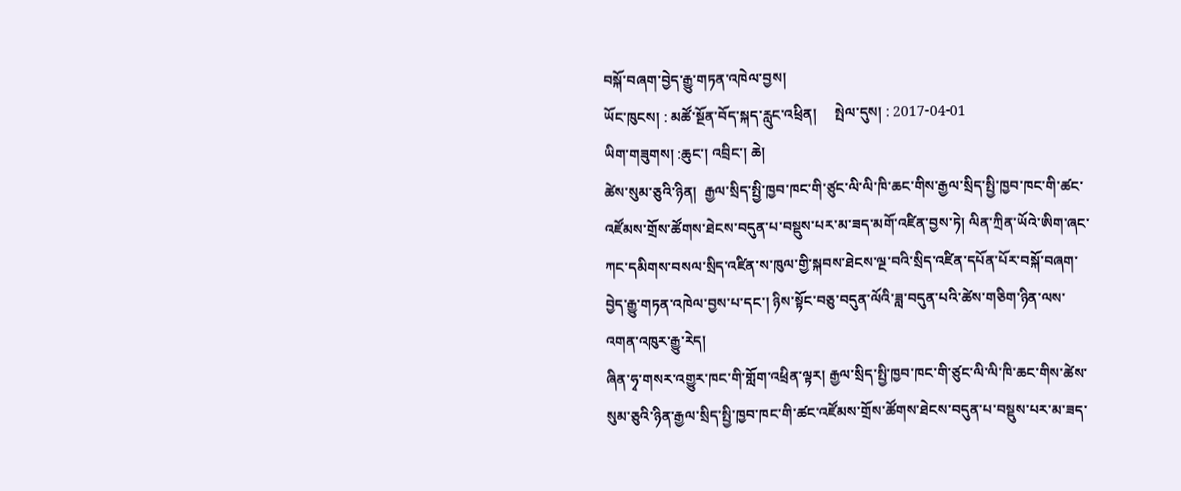བསྐོ་བཞག་བྱེད་རྒྱུ་གཏན་འཁེལ་བྱས།
ཡོང་ཁུངས། : མཚོ་སྔོན་བོད་སྐད་རླུང་འཕྲིན།     སྤེལ་དུས། : 2017-04-01
ཡིག་གཟུགས། :ཆུང་། འབྲིང་། ཆེ།
ཚེས་སུམ་ཅུའི་ཉིན།  རྒྱལ་སྲིད་སྤྱི་ཁྱབ་ཁང་གི་ཙུང་ལི་ལི་ཁི་ཆང་གིས་རྒྱལ་སྲིད་སྤྱི་ཁྱབ་ཁང་གི་ཚང་འཛོམས་གྲོས་ཚོགས་ཐེངས་བདུན་པ་བསྡུས་པར་མ་ཟད་མགོ་འཛིན་བྱས་ཏེ། ལིན་ཀྲིན་ཡོའེ་ཨིག་ཞང་ཀང་དམིགས་བསལ་སྲིད་འཛིན་ས་ཁུལ་གྱི་སྐབས་ཐེངས་ལྔ་བའི་སྲིད་འཛིན་དཔོན་པོར་བསྐོ་བཞག་བྱེད་རྒྱུ་གཏན་འཁེལ་བྱས་པ་དང་། ཉིས་སྟོང་བཅུ་བདུན་ལོའི་ཟླ་བདུན་པའི་ཚེས་གཅིག་ཉིན་ལས་འགན་འཁུར་རྒྱུ་རེད།
ཞིན་ཧྭ་གསར་འགྱུར་ཁང་གི་གློག་འཕྲིན་ལྟར། རྒྱལ་སྲིད་སྤྱི་ཁྱབ་ཁང་གི་ཙུང་ལི་ལི་ཁི་ཆང་གིས་ཚེས་སུམ་ཅུའི་ཉིན་རྒྱལ་སྲིད་སྤྱི་ཁྱབ་ཁང་གི་ཚང་འཛོམས་གྲོས་ཚོགས་ཐེངས་བདུན་པ་བསྡུས་པར་མ་ཟད་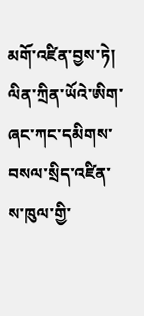མགོ་འཛིན་བྱས་ཏེ། ལིན་ཀྲིན་ཡོའེ་ཨིག་ཞང་ཀང་དམིགས་བསལ་སྲིད་འཛིན་ས་ཁུལ་གྱི་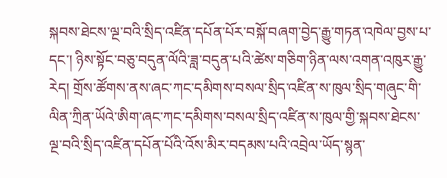སྐབས་ཐེངས་ལྔ་བའི་སྲིད་འཛིན་དཔོན་པོར་བསྐོ་བཞག་བྱེད་རྒྱུ་གཏན་འཁེལ་བྱས་པ་དང་། ཉིས་སྟོང་བཅུ་བདུན་ལོའི་ཟླ་བདུན་པའི་ཚེས་གཅིག་ཉིན་ལས་འགན་འཁུར་རྒྱུ་རེད། གྲོས་ཚོགས་ནས་ཞང་ཀང་དམིགས་བསལ་སྲིད་འཛིན་ས་ཁུལ་སྲིད་གཞུང་གི་ལིན་ཀྲིན་ཡོའེ་ཨིག་ཞང་ཀང་དམིགས་བསལ་སྲིད་འཛིན་ས་ཁུལ་གྱི་སྐབས་ཐེངས་ལྔ་བའི་སྲིད་འཛིན་དཔོན་པོའི་འོས་མིར་བདམས་པའི་འབྲེལ་ཡོད་སྙན་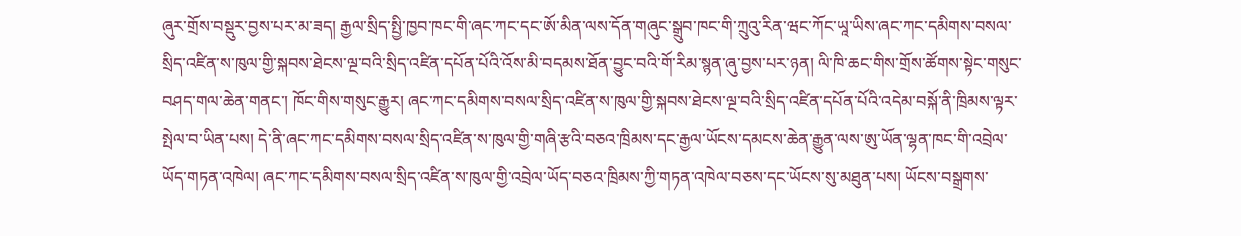ཞུར་གྲོས་བསྡུར་བྱས་པར་མ་ཟད། རྒྱལ་སྲིད་སྤྱི་ཁྱབ་ཁང་གི་ཞང་ཀང་དང་ཨོ་མིན་ལས་དོན་གཞུང་སྒྲུབ་ཁང་གི་ཀྲུའུ་རིན་ཝང་ཀོང་ཡཱ་ཡིས་ཞང་ཀང་དམིགས་བསལ་སྲིད་འཛིན་ས་ཁུལ་གྱི་སྐབས་ཐེངས་ལྔ་བའི་སྲིད་འཛིན་དཔོན་པོའི་འོས་མི་བདམས་ཐོན་བྱུང་བའི་གོ་རིམ་སྙན་ཞུ་བྱས་པར་ཉན། ལི་ཁི་ཆང་གིས་གྲོས་ཚོགས་སྟེང་གསུང་བཤད་གལ་ཆེན་གནང་། ཁོང་གིས་གསུང་རྒྱུར། ཞང་ཀང་དམིགས་བསལ་སྲིད་འཛིན་ས་ཁུལ་གྱི་སྐབས་ཐེངས་ལྔ་བའི་སྲིད་འཛིན་དཔོན་པོའི་འདེམ་བསྐོ་ནི་ཁྲིམས་ལྟར་སྤེལ་བ་ཡིན་པས། དེ་ནི་ཞང་ཀང་དམིགས་བསལ་སྲིད་འཛིན་ས་ཁུལ་གྱི་གཞི་རྩའི་བཅའ་ཁྲིམས་དང་རྒྱལ་ཡོངས་དམངས་ཆེན་རྒྱུན་ལས་ཨུ་ཡོན་ལྷན་ཁང་གི་འབྲེལ་ཡོད་གཏན་འཁེལ། ཞང་ཀང་དམིགས་བསལ་སྲིད་འཛིན་ས་ཁུལ་གྱི་འབྲེལ་ཡོད་བཅའ་ཁྲིམས་ཀྱི་གཏན་འཁེལ་བཅས་དང་ཡོངས་སུ་མཐུན་པས། ཡོངས་བསྒྲགས་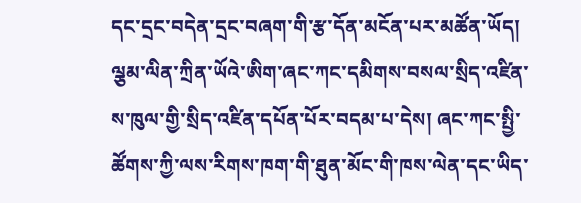དང་དྲང་བདེན་དྲང་བཞག་གི་རྩ་དོན་མངོན་པར་མཚོན་ཡོད། ལྕམ་ལིན་ཀྲིན་ཡོའེ་ཨིག་ཞང་ཀང་དམིགས་བསལ་སྲིད་འཛིན་ས་ཁུལ་གྱི་སྲིད་འཛིན་དཔོན་པོར་བདམ་པ་དེས། ཞང་ཀང་སྤྱི་ཚོགས་ཀྱི་ལས་རིགས་ཁག་གི་ཐུན་མོང་གི་ཁས་ལེན་དང་ཡིད་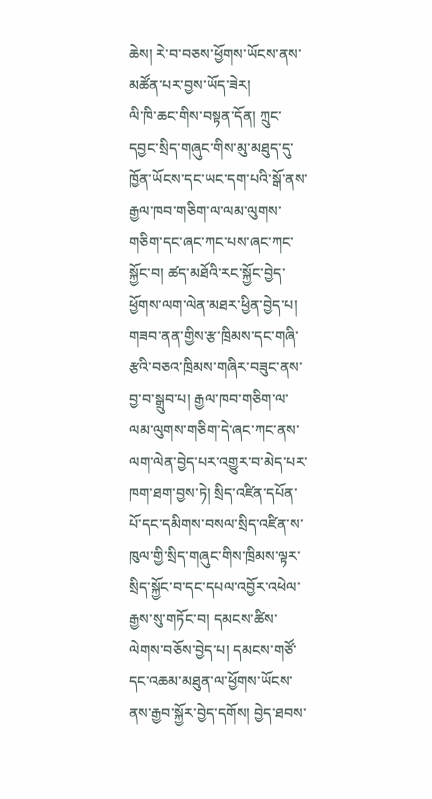ཆེས། རེ་བ་བཅས་ཕྱོགས་ཡོངས་ནས་མཚོན་པར་བྱས་ཡོད་ཟེར།
ལི་ཁི་ཆང་གིས་བསྟན་དོན། ཀྲུང་དབྱང་སྲིད་གཞུང་གིས་མུ་མཐུད་དུ་ཁྱོན་ཡོངས་དང་ཡང་དག་པའི་སྒོ་ནས་རྒྱལ་ཁབ་གཅིག་ལ་ལམ་ལུགས་གཅིག་དང་ཞང་ཀང་པས་ཞང་ཀང་སྐྱོང་བ། ཚད་མཐོའི་རང་སྐྱོང་བྱེད་ཕྱོགས་ལག་ལེན་མཐར་ཕྱིན་བྱེད་པ། གཟབ་ནན་གྱིས་རྩ་ཁྲིམས་དང་གཞི་རྩའི་བཅའ་ཁྲིམས་གཞིར་བཟུང་ནས་བྱ་བ་སྒྲུབ་པ། རྒྱལ་ཁབ་གཅིག་ལ་ལམ་ལུགས་གཅིག་དེ་ཞང་ཀང་ནས་ལག་ལེན་བྱེད་པར་འགྱུར་བ་མེད་པར་ཁག་ཐག་བྱས་ཏེ། སྲིད་འཛིན་དཔོན་པོ་དང་དམིགས་བསལ་སྲིད་འཛིན་ས་ཁུལ་གྱི་སྲིད་གཞུང་གིས་ཁྲིམས་ལྟར་སྲིད་སྐྱོང་བ་དང་དཔལ་འབྱོར་འཕེལ་རྒྱས་སུ་གཏོང་བ། དམངས་ཚིས་ལེགས་བཅོས་བྱེད་པ། དམངས་གཙོ་དང་འཆམ་མཐུན་ལ་ཕྱོགས་ཡོངས་ནས་རྒྱབ་སྐྱོར་བྱེད་དགོས། བྱེད་ཐབས་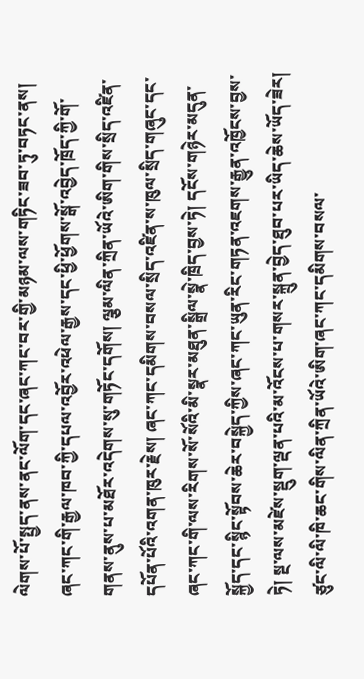ལེགས་པོ་སྤྱད་ནས་ནང་ལོག་དང་ཞང་ཀང་བར་གྱི་མཉམ་ལས་གཏིང་ཟབ་ཏུ་བཏང་ནས། ཞང་ཀང་གི་རྒྱལ་ཁབ་ཀྱི་དཔལ་འབྱོར་འཕེལ་རྒྱས་དང་ཕྱི་ཕྱོགས་སྒོ་འབྱེད་ཁྲོད་ཀྱི་གོ་གནས་ནུས་པ་མཐོར་འདེགས་སུ་གཏོང་དགོས། ལྕམ་ལིན་ཀྲིན་ཡོའེ་ཨིག་གིས་སྲིད་འཛིན་དཔོན་པོའི་འགན་ཁུར་རྗེས། ཞང་ཀང་དམིགས་བསལ་སྲིད་འཛིན་ས་ཁུལ་སྲིད་གཞུང་དང་ཞང་ཀང་གི་ལས་རིགས་སོ་སོའི་མི་སྣར་མཐུན་སྒྲིལ་སྣེ་ཁྲིད་བྱས་ཏེ། དངོས་གཉེར་མདུན་སྐྱོད་དང་སྙིང་སྟོབས་ཆེར་བསྐྱེད་ཀྱིས་ཞང་ཀང་ཡུན་རིང་གཏན་འཇགས་རྒྱུན་འཁྱོངས་བྱས་ཏེ། སྔ་ལས་མཛེས་སྡུག་ལྡན་པའི་མ་འོངས་པ་གསར་སྐྲུན་བྱེད་ཐུབ་པར་ཡིད་ཆེས་ཡོད་ཟེར། ཙུང་ལི་ལི་ཁི་ཆང་གིས་ལིན་ཀྲིན་ཡོའེ་ཨིག་ཞང་ཀང་དམིགས་བསལ་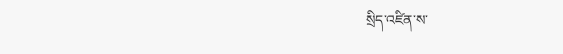སྲིད་འཛིན་ས་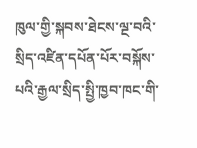ཁུལ་གྱི་སྐབས་ཐེངས་ལྔ་བའི་སྲིད་འཛིན་དཔོན་པོར་བསྐོས་པའི་རྒྱལ་སྲིད་སྤྱི་ཁྱབ་ཁང་གི་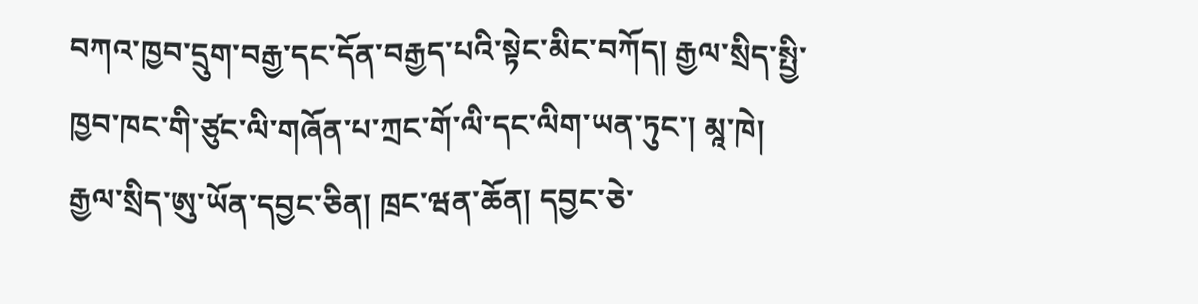བཀའ་ཁྱབ་དྲུག་བརྒྱ་དང་དོན་བརྒྱད་པའི་སྟེང་མིང་བཀོད། རྒྱལ་སྲིད་སྤྱི་ཁྱབ་ཁང་གི་ཙུང་ལི་གཞོན་པ་ཀྲང་གོ་ལི་དང་ལིག་ཡན་ཏུང་། མཱ་ཁེ། རྒྱལ་སྲིད་ཨུ་ཡོན་དབྱང་ཅིན། ཁྲང་ཝན་ཆོན། དབྱང་ཅེ་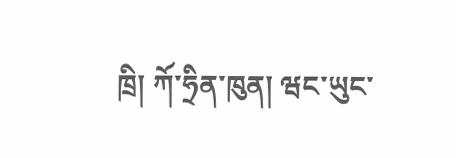ཁྲི། ཀོ་ཧྲིན་ཁུན། ཝང་ཡུང་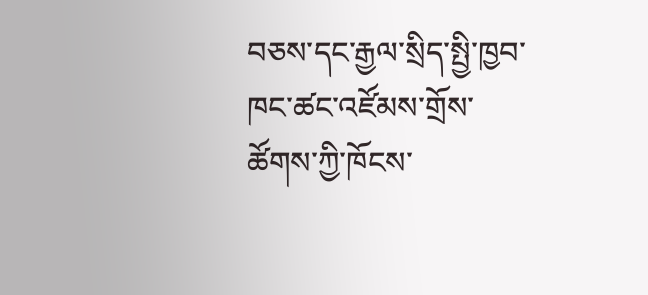བཅས་དང་རྒྱལ་སྲིད་སྤྱི་ཁྱབ་ཁང་ཚང་འཛོམས་གྲོས་ཚོགས་ཀྱི་ཁོངས་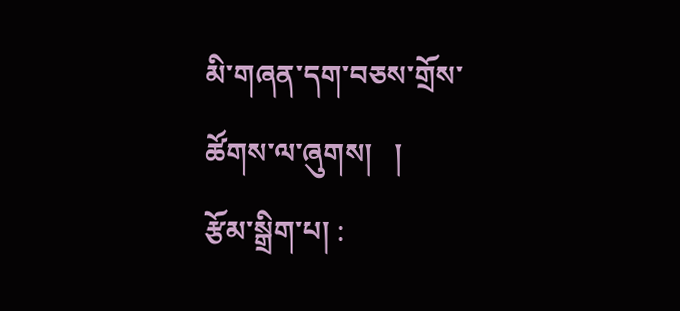མི་གཞན་དག་བཅས་གྲོས་ཚོགས་ལ་ཞུགས།   །
རྩོམ་སྒྲིག་པ། :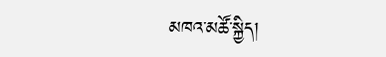མཁའ་མཚོ་སྐྱིད།